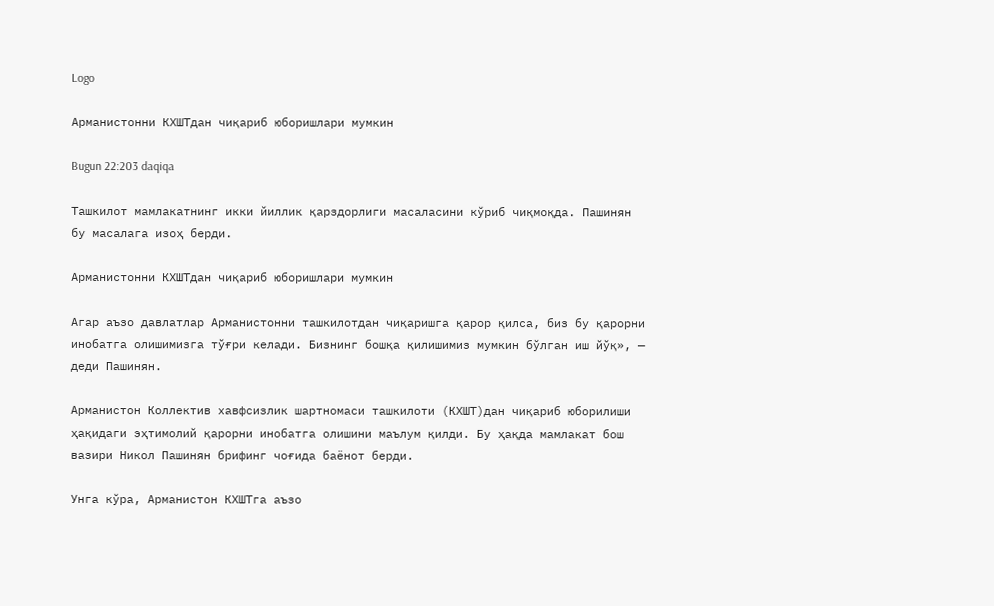Logo

Арманистонни КХШТдан чиқариб юборишлари мумкин

Bugun 22:203 daqiqa

Ташкилот мамлакатнинг икки йиллик қарздорлиги масаласини кўриб чиқмоқда. Пашинян бу масалага изоҳ берди.

Арманистонни КХШТдан чиқариб юборишлари мумкин

Агар аъзо давлатлар Арманистонни ташкилотдан чиқаришга қарор қилса, биз бу қарорни инобатга олишимизга тўғри келади. Бизнинг бошқа қилишимиз мумкин бўлган иш йўқ», — деди Пашинян.

Арманистон Коллектив хавфсизлик шартномаси ташкилоти (КХШТ)дан чиқариб юборилиши ҳақидаги эҳтимолий қарорни инобатга олишини маълум қилди. Бу ҳақда мамлакат бош вазири Никол Пашинян брифинг чоғида баёнот берди.

Унга кўра, Арманистон КХШТга аъзо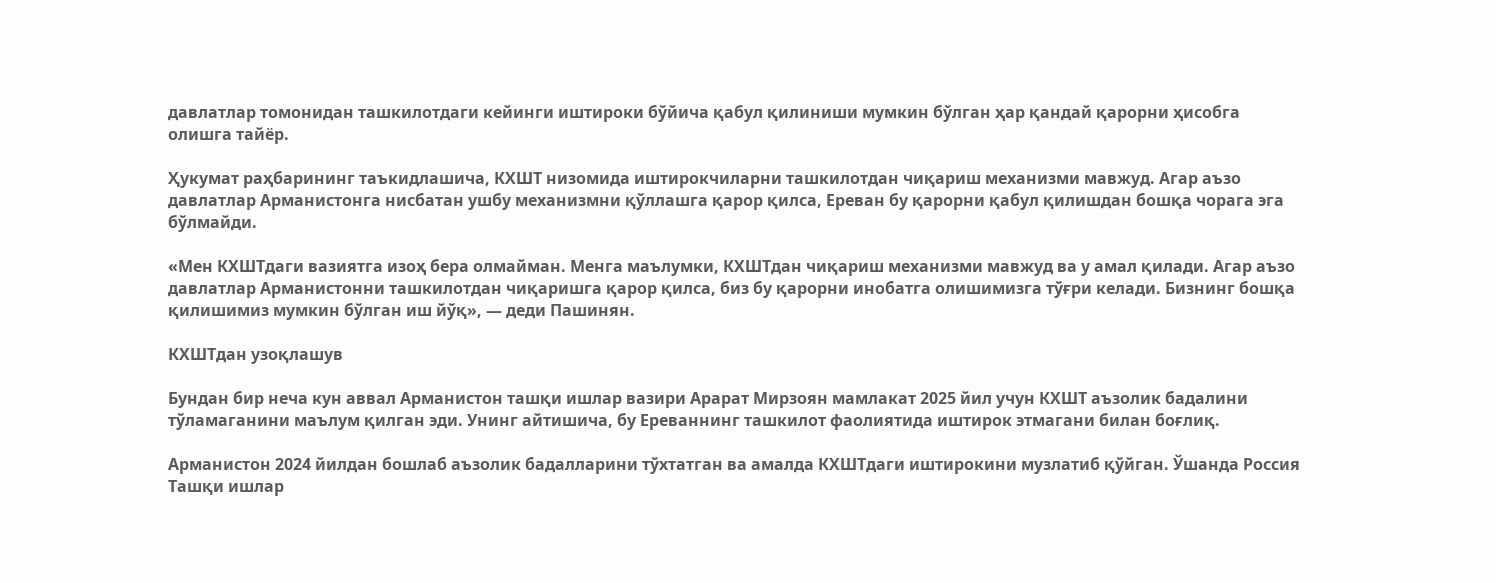давлатлар томонидан ташкилотдаги кейинги иштироки бўйича қабул қилиниши мумкин бўлган ҳар қандай қарорни ҳисобга олишга тайёр.

Ҳукумат раҳбарининг таъкидлашича, КХШТ низомида иштирокчиларни ташкилотдан чиқариш механизми мавжуд. Агар аъзо давлатлар Арманистонга нисбатан ушбу механизмни қўллашга қарор қилса, Ереван бу қарорни қабул қилишдан бошқа чорага эга бўлмайди.

«Мен КХШТдаги вазиятга изоҳ бера олмайман. Менга маълумки, КХШТдан чиқариш механизми мавжуд ва у амал қилади. Агар аъзо давлатлар Арманистонни ташкилотдан чиқаришга қарор қилса, биз бу қарорни инобатга олишимизга тўғри келади. Бизнинг бошқа қилишимиз мумкин бўлган иш йўқ», — деди Пашинян.

КХШТдан узоқлашув

Бундан бир неча кун аввал Арманистон ташқи ишлар вазири Арарат Мирзоян мамлакат 2025 йил учун КХШТ аъзолик бадалини тўламаганини маълум қилган эди. Унинг айтишича, бу Ереваннинг ташкилот фаолиятида иштирок этмагани билан боғлиқ.

Арманистон 2024 йилдан бошлаб аъзолик бадалларини тўхтатган ва амалда КХШТдаги иштирокини музлатиб қўйган. Ўшанда Россия Ташқи ишлар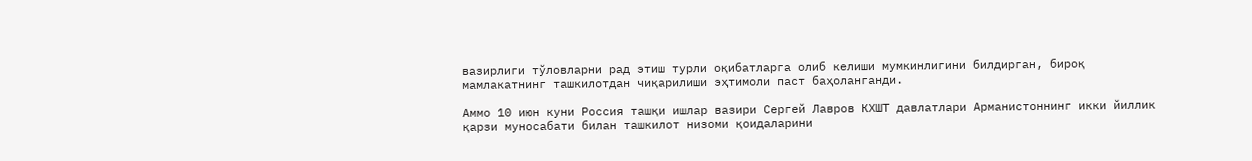вазирлиги тўловларни рад этиш турли оқибатларга олиб келиши мумкинлигини билдирган, бироқ мамлакатнинг ташкилотдан чиқарилиши эҳтимоли паст баҳоланганди.

Аммо 10 июн куни Россия ташқи ишлар вазири Сергей Лавров КХШТ давлатлари Арманистоннинг икки йиллик қарзи муносабати билан ташкилот низоми қоидаларини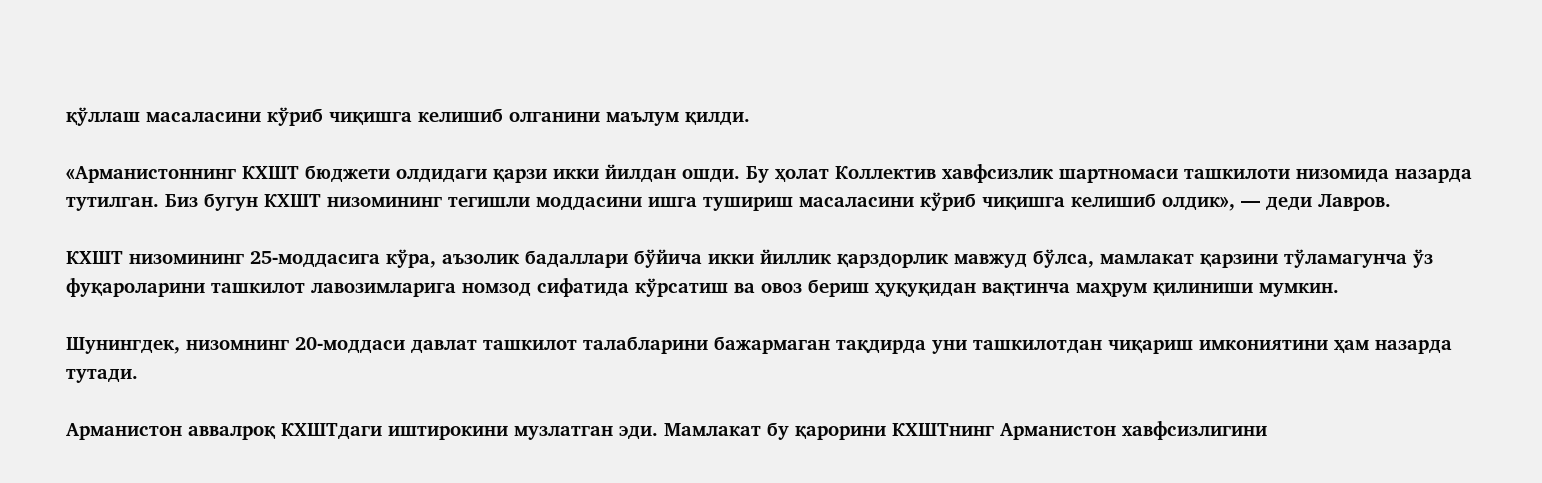қўллаш масаласини кўриб чиқишга келишиб олганини маълум қилди.

«Арманистоннинг КХШТ бюджети олдидаги қарзи икки йилдан ошди. Бу ҳолат Коллектив хавфсизлик шартномаси ташкилоти низомида назарда тутилган. Биз бугун КХШТ низомининг тегишли моддасини ишга тушириш масаласини кўриб чиқишга келишиб олдик», — деди Лавров.

КХШТ низомининг 25-моддасига кўра, аъзолик бадаллари бўйича икки йиллик қарздорлик мавжуд бўлса, мамлакат қарзини тўламагунча ўз фуқароларини ташкилот лавозимларига номзод сифатида кўрсатиш ва овоз бериш ҳуқуқидан вақтинча маҳрум қилиниши мумкин.

Шунингдек, низомнинг 20-моддаси давлат ташкилот талабларини бажармаган тақдирда уни ташкилотдан чиқариш имкониятини ҳам назарда тутади.

Арманистон аввалроқ КХШТдаги иштирокини музлатган эди. Мамлакат бу қарорини КХШТнинг Арманистон хавфсизлигини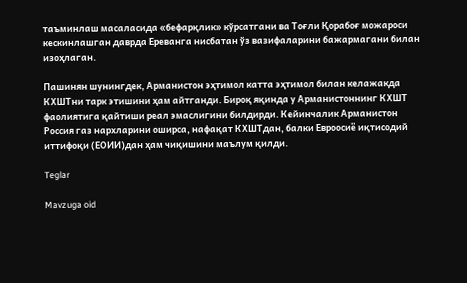таъминлаш масаласида «бефарқлик» кўрсатгани ва Тоғли Қорабоғ можароси кескинлашган даврда Ереванга нисбатан ўз вазифаларини бажармагани билан изоҳлаган.

Пашинян шунингдек, Арманистон эҳтимол катта эҳтимол билан келажакда КХШТни тарк этишини ҳам айтганди. Бироқ яқинда у Арманистоннинг КХШТ фаолиятига қайтиши реал эмаслигини билдирди. Кейинчалик Арманистон Россия газ нархларини оширса, нафақат КХШТдан, балки Евроосиё иқтисодий иттифоқи (ЕОИИ)дан ҳам чиқишини маълум қилди.

Teglar

Mavzuga oid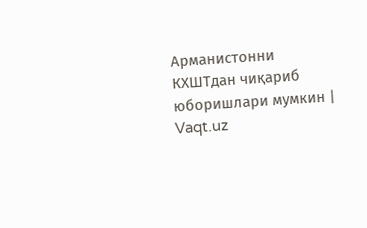Арманистонни КХШТдан чиқариб юборишлари мумкин | Vaqt.uz